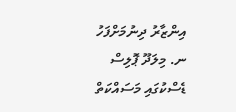އިންޒާރު ދިނުމަށްފަހު ނ. މިލަދޫ ޕޮލިސް ޑެސްކުގައި މަސައްކަތް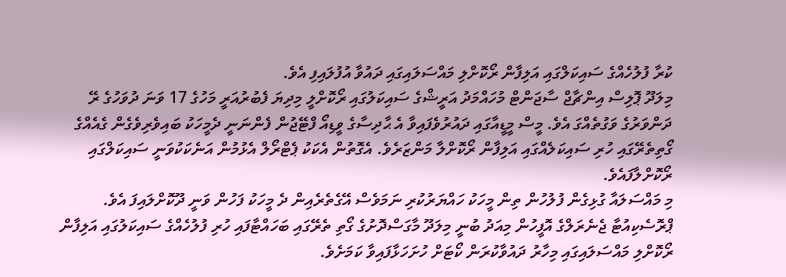ކުރާ ފުލުހެއްގެ ސައިކަލްގައި އަލިފާން ރޯކޮށްލި މައްސަލައިގައި ދައުވާ އުފުލައިފި އެވެ.
މިލަދޫ ޕޮލިސް އިންޗާޖް ސާޖަންޓް މުހައްމަދު އަރީޝްގެ ސައިކަލުގައި ރޯކޮށްލީ މިދިޔަ ފެބުރުއަރީ މަހުގެ 17 ވަނަ ދުވަހުގެ ރޭ ދަންވަރުގެ ވަގުތެއްގަ އެވެ. މީސް މީޑީއާގައި ދައުރުވެފައިވާ އެ ޙާދިސާގެ ވީޑިއޯ ފްޓޭޖުން ފެންނަނީ ދެމީހަކު ބައިވެރިވެގެން ގެއެއްގެ ގޯތިތެރޭގައި ހުރި ސައިކަލެއްގައި އަލިފާން ރޯކޮށްލާ މަންޒަރެވެ. އެގޮތުން އެކަކު ޕެޓްރޯލް އެޅުމުން އަނެކަކުވަނީ ސައިކަލްގައި ރޯކޮށްލާފައެވެ.
މި މައްސަލައާ ގުޅިގެން ފުލުހުން ތިން މީހަކު ހައްޔަރުކުރި ނަމަވެސް އޭގެތެރެއިން ދެ މީހަކު ފަހުން ވަނީ ދޫކޮށްލައިފަ އެވެ.
ޕްރޮސެކިއުޓާ ޖެނެރަލްގެ އޮފީހުން މިއަދު ބުނީ މިލަދޫ މާގަސްދޮށުގެ ގޯތި ތެރޭގައި ބަހައްޓާފައި ހުރި ފުލުހެއްގެ ސައިކަލުގައި އަލިފާން ރޯކޮށްލި މައްސަލައިގައި މިހާރު ދައުވާކުރަން ކޯޓަށް ހުށަހަޅާފައިވާ ކަމަށެވެ.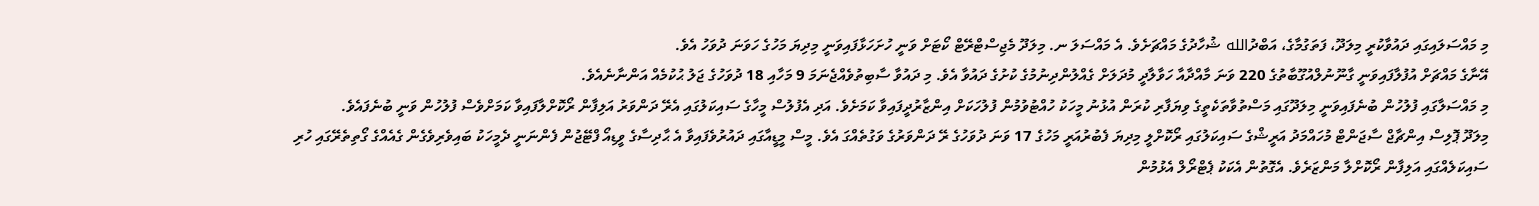މި މައްސަލައިގައި ދައުވާކުރީ މިލަދޫ، ފަތަގުމާގެ، އަބްދުالله ޝުހާދުގެ މައްޗަށެވެ. އެ މައްސަލަ ނ. މިލަދޫ މެޖިސްޓްރޭޓް ކޯޓަށް ވަނީ ހުށަހަޅާފައިވަނީ މިދިޔަ މަހުގެ ހަވަނަ ދުވަހު އެވެ.
އޭނާގެ މައްޗަށް އުފުލާފައިވަނީ ގާނޫނުލްއުގޫބާތުގެ 220 ވަނަ މާއްދާއާ ހަވާލާދީ މުދަލަށް ގެއްލުންދިނުމުގެ ކުށުގެ ދައުވާ އެވެ. މި ދައުވާ ސާބިތުވެއްޖެނަމަ 9 މަހާއި 18 ދުވަހުގެ ޖަލު ޙުކުމެއް އަންނާނެއެވެ.
މި މައްސަލާގައި ފުލުހުން ބުނެފައިވަނީ މިލަދޫގައި މަސްތުވާތަކެތީގެ ވިޔަފާރި ކުރަން އުޅުނު މީހަކު ހުއްޓުވުމުން ފުލުހަކަށް އިންޒާރުދީފައިވާ ކަމަށެވެ. އަދި އެފުލުސް މީހާގެ ސައިކަލުގައި އެރޭ ދަންވަރު އަލިފާން ރޯކޮށްލާފައިވާ ކަމަށްވެސް ފުލުހުން ވަނީ ބުނެފައެވެ.
މިލަދޫ ޕޮލިސް އިންޗާޖް ސާޖަންޓް މުހައްމަދު އަރީޝްގެ ސައިކަލުގައި ރޯކޮށްލީ މިދިޔަ ފެބުރުއަރީ މަހުގެ 17 ވަނަ ދުވަހުގެ ރޭ ދަންވަރުގެ ވަގުތެއްގަ އެވެ. މީސް މީޑީއާގައި ދައުރުވެފައިވާ އެ ޙާދިސާގެ ވީޑިއޯ ފްޓޭޖުން ފެންނަނީ ދެމީހަކު ބައިވެރިވެގެން ގެއެއްގެ ގޯތިތެރޭގައި ހުރި ސައިކަލެއްގައި އަލިފާން ރޯކޮށްލާ މަންޒަރެވެ. އެގޮތުން އެކަކު ޕެޓްރޯލް އެޅުމުން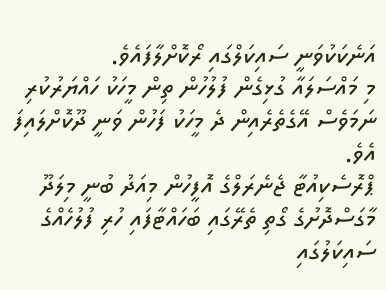އަނެކަކުވަނީ ސައިކަލްގައި ރޯކޮށްލާފައެވެ.
މި މައްސަލައާ ގުޅިގެން ފުލުހުން ތިން މީހަކު ހައްޔަރުކުރި ނަމަވެސް އޭގެތެރެއިން ދެ މީހަކު ފަހުން ވަނީ ދޫކޮށްލައިފަ އެވެ.
ޕްރޮސެކިއުޓާ ޖެނެރަލްގެ އޮފީހުން މިއަދު ބުނީ މިލަދޫ މާގަސްދޮށުގެ ގޯތި ތެރޭގައި ބަހައްޓާފައި ހުރި ފުލުހެއްގެ ސައިކަލުގައި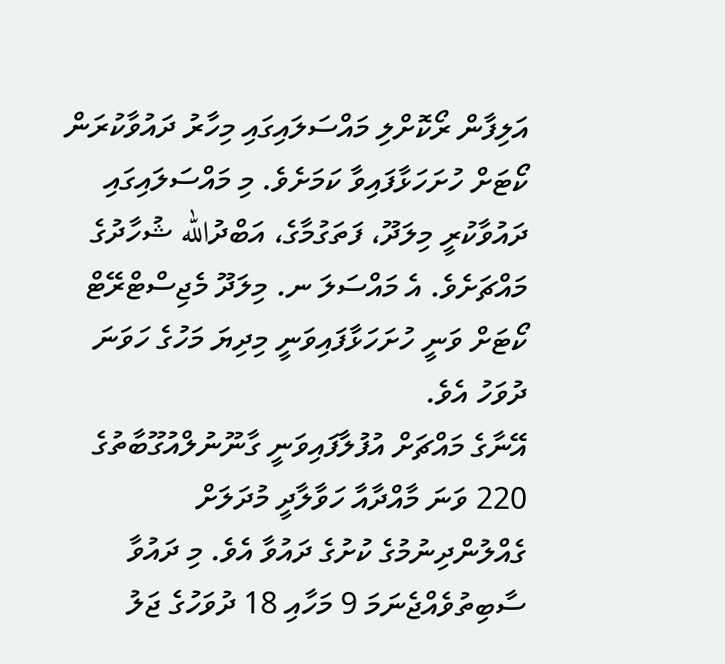އަލިފާން ރޯކޮށްލި މައްސަލައިގައި މިހާރު ދައުވާކުރަން ކޯޓަށް ހުށަހަޅާފައިވާ ކަމަށެވެ. މި މައްސަލައިގައި ދައުވާކުރީ މިލަދޫ، ފަތަގުމާގެ، އަބްދުالله ޝުހާދުގެ މައްޗަށެވެ. އެ މައްސަލަ ނ. މިލަދޫ މެޖިސްޓްރޭޓް ކޯޓަށް ވަނީ ހުށަހަޅާފައިވަނީ މިދިޔަ މަހުގެ ހަވަނަ ދުވަހު އެވެ.
އޭނާގެ މައްޗަށް އުފުލާފައިވަނީ ގާނޫނުލްއުގޫބާތުގެ 220 ވަނަ މާއްދާއާ ހަވާލާދީ މުދަލަށް ގެއްލުންދިނުމުގެ ކުށުގެ ދައުވާ އެވެ. މި ދައުވާ ސާބިތުވެއްޖެނަމަ 9 މަހާއި 18 ދުވަހުގެ ޖަލު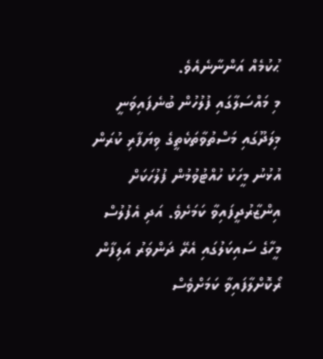ޙުކުމެއް އަންނާނެއެވެ.
މި މައްސަލާގައި ފުލުހުން ބުނެފައިވަނީ މިލަދޫގައި މަސްތުވާތަކެތީގެ ވިޔަފާރި ކުރަން އުޅުނު މީހަކު ހުއްޓުވުމުން ފުލުހަކަށް އިންޒާރުދީފައިވާ ކަމަށެވެ. އަދި އެފުލުސް މީހާގެ ސައިކަލުގައި އެރޭ ދަންވަރު އަލިފާން ރޯކޮށްލާފައިވާ ކަމަށްވެސް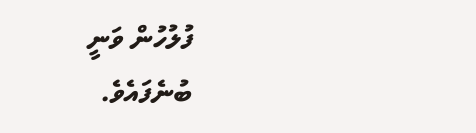ފުލުހުން ވަނީ ބުނެފައެވެ.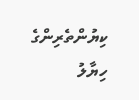ކިޔުންތެރިންގެ ހިޔާލު